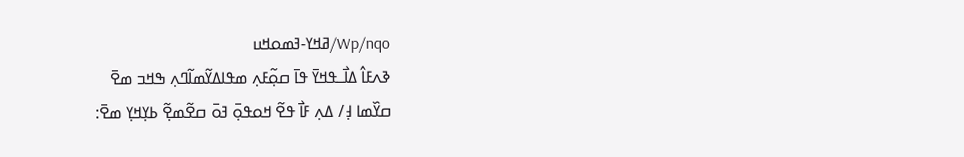Wp/nqo/ߥߞߌ-ߔߘߋߞߎ
ߢߍߓߊ߮ ߡߊ߯ߺߟߞߌ߫ ߟߊ߫ ߛߋ߲߬ߓߍ߲ ߘߟߊߡߌ߬ߘߊ߬ߣߍ߲ ߒߞߏ ߘߐ߫
ߛߌ߰ߘߊ ߃߲/ ߡߍ߲ ߓߊ߯ ߟߐ߬ ߞߋߟߋ߲߫ ߔߋ߫ ߛߐ߬ߘߐ߲߬ ߕߌ߲ߞߌ߲ ߘߐ߫: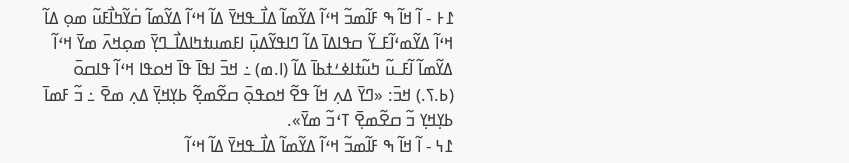߁߅ - ߊ߬ ߞߊ߬ ߒ ߓߊ߬ߘߏ߬ ߞߵߊ߬ ߡߌ߬ߘߊ߬ ߡߊ߯ߺߟߞߌ߫ ߡߊ߬ ߞߵߊ߬ ߡߌ߬ߘߊ߬ ߛ߭ߌ߬ߤߊ߯ߓߎ߬ ߘߋ߲ ߡߊ߬ ߞߵߊ߬ ߡߌ߬ߘߵߊ߬ߓߺߌ߬ ߛߟߊߡߊ߫ ߡߊ߬ ߣߊߟߌ߬ߡߎ߲߫ ߊߓߘߎߙߤߊߡߊ߯ߺߣߌ߲߫ ߘߋ߲ߞߍ߫ ߘߌ߫ ߞߵߊ߬ ߡߌ߬ߘߊ߬ ߊ߬ߓߺߎ߬ ߤߎ߬ߙߊߦߑߙߕߊ߫ ߡߊ߬ (ߊ.ߘ) ߸ ߞߏ߫ ߊߟߊ߫ ߟߊ߫ ߞߋߟߊ ߞߵߊ߬ ߟߊߛߋ߫ (ߕ.ߖ.) ߞߏ߫: «ߣߌ߫ ߡߍ߲ ߞߊ߬ ߟߐ߬ ߞߋߟߋ߲߫ ߛߐ߬ߘߐ߲߬ ߕߌ߲ߞߌ߲߫ ߡߍ߲ ߘߐ߫ ߸ ߏ߬ ߓߘߊ߫ ߕߌ߲ߞߌ߲ ߏ߬ ߛߐ߬ߘߐ߲߫ ߠߵߏ߬ ߘߌ߫».
߁߆ - ߊ߬ ߞߊ߬ ߒ ߓߊ߬ߘߏ߬ ߞߵߊ߬ ߡߌ߬ߘߊ߬ ߡߊ߯ߺߟߞߌ߫ ߡߊ߬ ߞߵߊ߬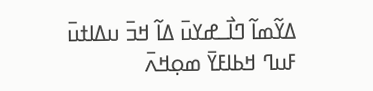ߡߌ߬ߘߊ߬ ߣߊ߯ߺߝߌߎ߫ ߡߊ߬ ߞߏ߫ ߎߡߊߙߎ߫ ߓߎߣ ߞߕߊߓߌ߫ ߘߋ߲ߞߍ߫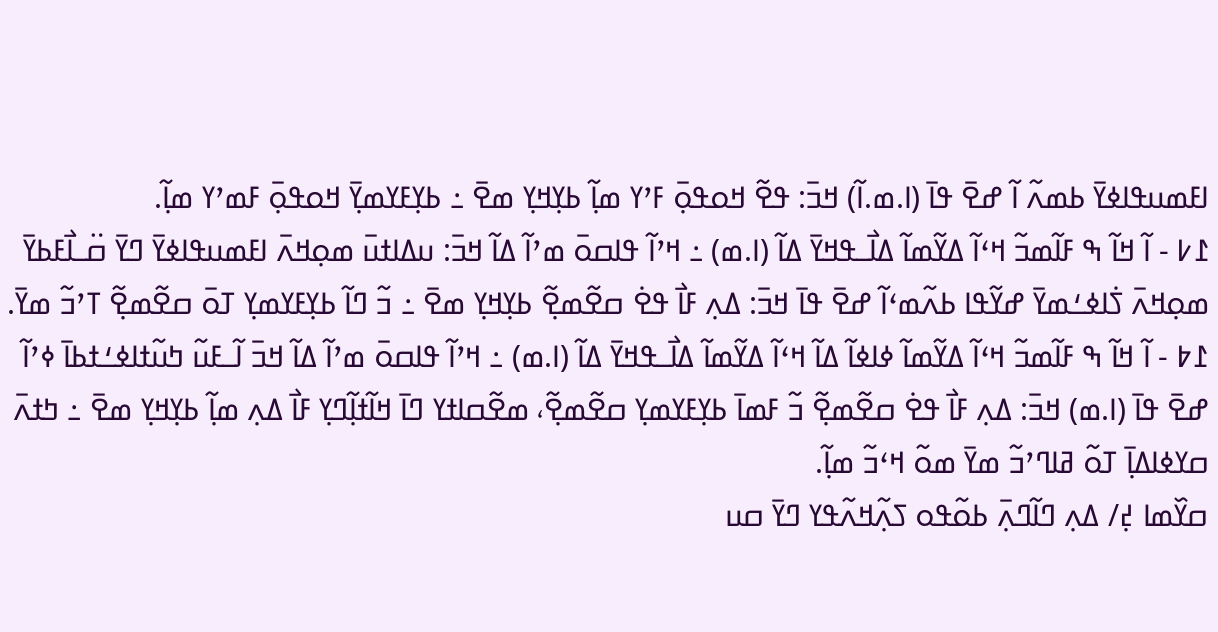ߊߓߘߎߟߊߦߌ߫ ߕߘߍ߬ ߊ߬ ߝߐ߫ ߟߊ߫ (ߊ.ߘ.ߊ߬) ߞߏ߫: ߟߐ߬ ߞߋߟߋ߲߫ ߓߴߌ ߘߊ߲߬ ߕߌ߲ߞߌ߲ ߘߐ߫ ߸ ߕߌ߲ߓߌߘߌ߲߫ ߞߋߟߋ߲߫ ߓߘߴߌ ߘߊ߲߬.
߁߇ - ߊ߬ ߞߊ߬ ߒ ߓߊ߬ߘߏ߬ ߞߵߊ߬ ߡߌ߬ߘߊ߬ ߡߊ߯ߺߟߞߌ߫ ߡߊ߬ (ߊ.ߘ) ߸ ߞߴߊ߬ ߟߊߛߋ߫ ߘߴߊ߬ ߡߊ߬ ߞߏ߫: ߎߡߊߙߎ߫ ߘߋ߲ߞߍ߫ ߊߓߘߎߟߊߦߌ߫ ߣߌ߫ ߛ߳ߺߊ߯ߓߕߌ߫ ߘߋ߲ߞߍ߫ ߖ߭ߊߦߑߘߌ߫ ߝߌ߬ߟߊ ߕߍ߬ߘߵߊ߬ ߝߐ߫ ߟߊ߫ ߞߏ߫: ߡߍ߲ ߓߊ߯ ߟߐ߭ ߛߐ߬ߘߐ߲߬ ߕߌ߲ߞߌ߲ ߘߐ߫ ߸ ߏ߬ ߣߊ߬ ߕߌ߲ߓߌߘߌ߲ ߠߋ߫ ߛߐ߬ߘߐ߲߬ ߠߴߏ߬ ߘߌ߫.
߁߈ - ߊ߬ ߞߊ߬ ߒ ߓߊ߬ߘߏ߬ ߞߵߊ߬ ߡߌ߬ߘߊ߬ ߦߊߦߊ߬ ߡߊ߬ ߞߵߊ߬ ߡߌ߬ߘߊ߬ ߡߊ߯ߺߟߞߌ߫ ߡߊ߬ (ߊ.ߘ) ߸ ߞߴߊ߬ ߟߊߛߋ߫ ߘߴߊ߬ ߡߊ߬ ߞߏ߫ ߊ߬ߺߓߎ߬ ߤߎ߬ߙߊߦߑߙߕߊ߫ ߦߴߊ߬ ߝߐ߫ ߟߊ߫ (ߊ.ߘ) ߞߏ߫: ߡߍ߲ ߓߊ߯ ߟߐ߭ ߛߐ߬ߘߐ߲߬ ߏ߬ ߓߘߊ߫ ߕߌ߲ߓߌߘߌ߲ ߛߐ߬ߘߐ߲߬، ߘߐ߬ߛߊߙߌ ߣߊ߫ ߞߊ߬ߙߊ߲߬ߣߌ߲ ߓߊ߯ ߡߍ߲ ߘߊ߲߬ ߕߌ߲ߞߌ߲ ߘߐ߫ ߸ ߤߙߍ߫ ߛߌߦߊߡߊ߲߫ ߠߋ߬ ߥߊߣߴߏ߬ ߘߌ߫ ߘߋ߬ ߞߵߏ߬ ߘߊ߲߬.
ߛߌ߰ߘߊ ߄߲/ ߡߍ߲ ߣߊ߬ߣߍ߲߫ ߕߋ߬ߟߋ ߖߍ߲߬ߞߍ߬ߟߌ ߣߌ߫ ߛߎ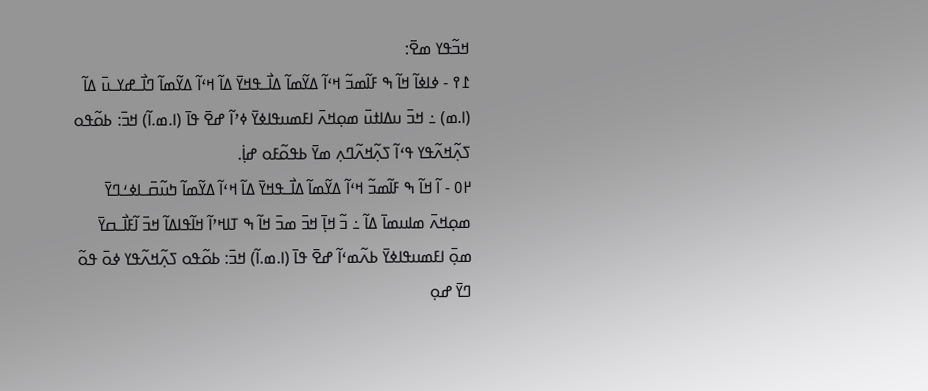ߞߏ߬ߟߌ ߘߐ߫:
߁߉ - ߦߊߦߊ߬ ߞߊ߬ ߒ ߓߊ߬ߘߏ߬ ߞߵߊ߬ ߡߌ߬ߘߊ߬ ߡߊ߯ߺߟߞߌ߫ ߡߊ߬ ߞߵߊ߬ ߡߌ߬ߘߊ߬ ߣߊ߯ߺߝߌߺߎ߫ ߡߊ߬ (ߊ.ߘ) ߸ ߞߏ߫ ߎߡߊߙߎ߫ ߘߋ߲ߞߍ߫ ߊߓߘߎߟߊߦߌ߫ ߦߴߊ߬ ߝߐ߫ ߟߊ߫ (ߊ.ߘ.ߊ߬) ߞߏ߫: ߕߋ߬ߟߋ ߖߍ߲߬ߞߍ߬ߟߌ ߟߵߊ߬ ߖߍ߲߬ߞߍ߬ߣߍ߲ ߘߌ߫ ߕߟߋ߬ߓߋ ߝߊ߲߭.
߂߀ - ߊ߬ ߞߊ߬ ߒ ߓߊ߬ߘߏ߬ ߞߵߊ߬ ߡߌ߬ߘߊ߬ ߡߊ߯ߺߟߞߌ߫ ߡߊ߬ ߞߵߊ߬ ߡߌ߬ߘߊ߬ ߤߎ߬ߛ߫ߺߊߦߑߣߌ߫ ߘߋ߲ߞߍ߫ ߘߊߎߘߊ߫ ߡߊ߬ ߸ ߏ߬ ߞߊ߲߫ ߞߏ߫ ߘߏ߫ ߞߊ߬ ߒ ߠߊߞߴߊ߬ ߞߊ߬ߟߊߡߊ߬ ߞߏ߫ ߊ߬ߓߊ߯ߺߛߌ߫ ߘߋ߲߫ ߊߓߘߎߟߊߦߌ߫ ߕߍ߬ߘߵߊ߬ ߝߐ߫ ߟߊ߫ (ߊ.ߘ.ߊ߬) ߞߏ߫: ߕߋ߬ߟߋ ߖߍ߲߬ߞߍ߬ߟߌ ߦߋ߫ ߟߋ߬ ߣߌ߫ ߝߋ߲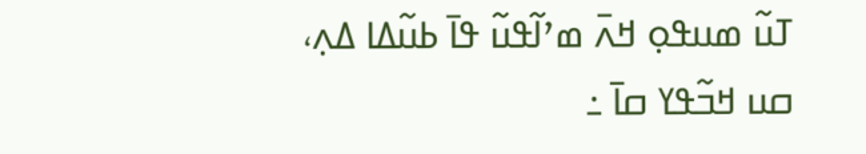ߠߎ߬ ߘߎߟߋ߲ ߞߍ߫ ߘߴߊ߬ߟߎ߬ ߟߊ߫ ߕߎ߬ߡߊ ߡߍ߲، ߛߎ ߞߏ߬ߟߌ ߛߊ߫ ߸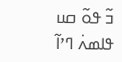ߏ߬ ߟߋ߬ ߛߎ ߟߊߘߍ߭ ߣߴߊ߬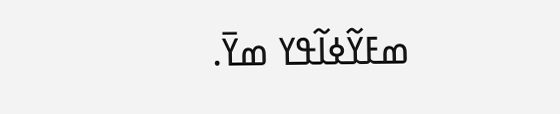ߘߓߌ߬ߦߊ߬ߟߌ ߘߌ߫.